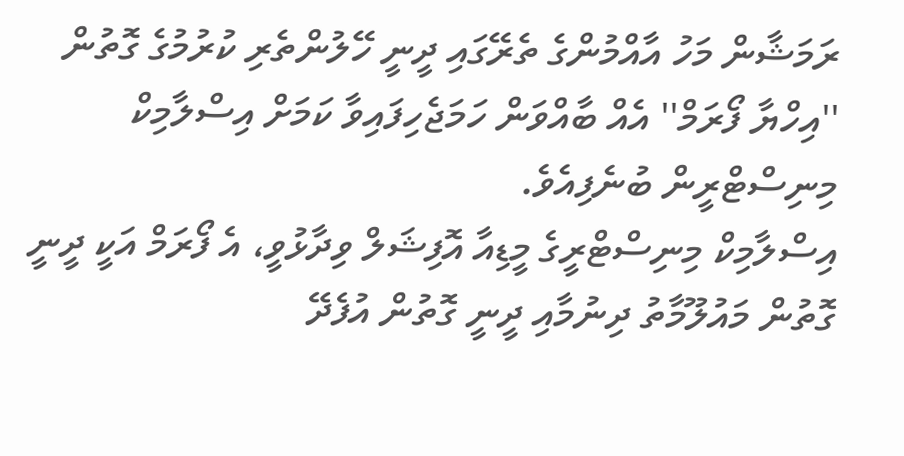ރަމަޝާން މަހު އާއްމުންގެ ތެރޭގައި ދީނީ ހޭލުންތެރި ކުރުމުގެ ގޮތުން ''އިހްޔާ ފޯރަމް'' އެއް ބާއްވަން ހަމަޖެހިފައިވާ ކަމަށް އިސްލާމިކް މިނިސްޓްރީން ބުނެފިއެވެ.
އިސްލާމިކް މިނިސްޓްރީގެ މީޑިއާ އޮފިޝަލް ވިދާޅުވީ، އެ ފޯރަމް އަކީ ދީނީ ގޮތުން މައުލޫމާތު ދިނުމާއި ދީނީ ގޮތުން އުފެދޭ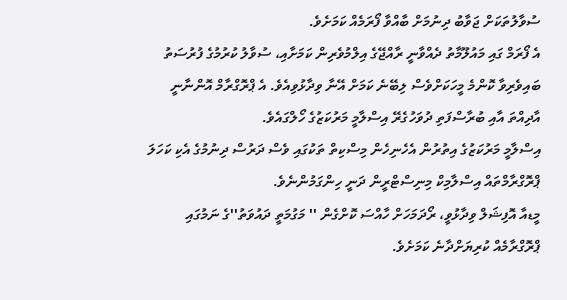ސުވާލުތަކަށް ޖަވާބު ދިނުމަށް ބާއްވާ ފޯރަމެއް ކަމަށެވެ.
އެ ފޯރަމް ގައި މައުލޫމާތު ދެއްވާނީ ރާއްޖޭގެ އިލްމުވެރިން ކަމަށާއި، ސުވާލު ކުރުމުގެ ފުރުސަތު ބައިވެރިވާ ކޮންމެ މީހަކަށްވެސް ލިބޭނެ ކަމަށް އޭނާ ވިދާޅުވިއެވެ. އެ ޕްރޮގްރާމް އޮންނާނީ އާދިއްތަ އާއި ބުރާސްފަތި ދުވަހުގެރޭ އިސްލާމީ މަރުކަޒުގެ ހޯލްގައެވެ.
އިސްލާމީ މަރުކަޒުގެ އިތުރުން އެހެނިހެން މިސްކިތް ތަކުގައި ވެސް ދަރުސް ދިނުމުގެ އެކި ކަހަލަ ޕްރޮގްރާމްތައް އިސްލާމިކް މިނިސްޓްރީން ދަނީ ހިންގަމުންނެވެ.
މީޑއާ އޮފިޝަލް ވިދާޅުވީ، ރޯދަމަހަށް ހާއްސަ ކޮށްގެން '' މަގުމަތީ ދައުވަތު''ގެ ނަމުގައި ޕްރޮގްރާމެއް ކުރިޔަށްދާނެ ކަމަށެވެ.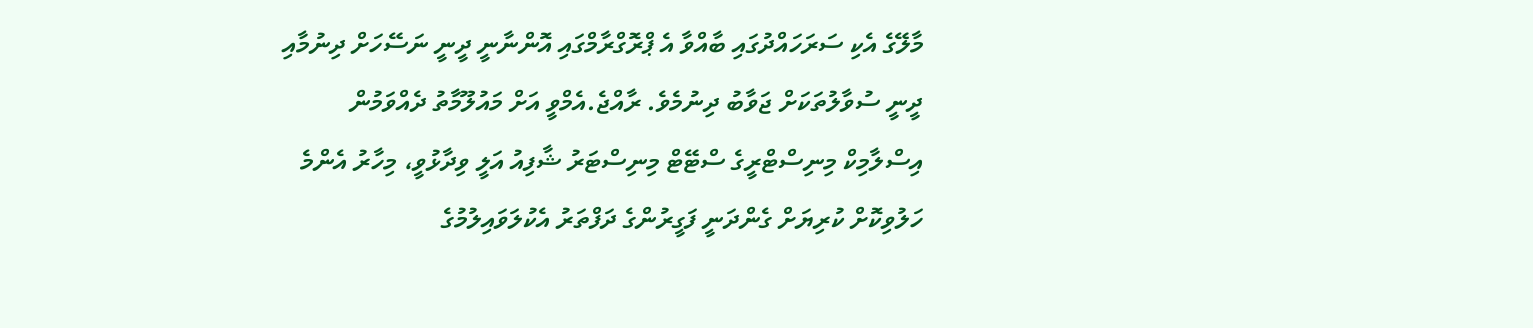މާލޭގެ އެކި ސަރަހައްދުގައި ބާއްވާ އެ ޕްރޮގްރާމްގައި އޮންނާނީ ދީނީ ނަސޭހަށް ދިނުމާއި ދީނީ ސުވާލުތަކަށް ޖަވާބު ދިނުމެވެ. ރާއްޖެ.އެމްވީ އަށް މައުލޫމާތު ދެއްވަމުން އިސްލާމިކް މިނިސްޓްރީގެ ސްޓޭޓް މިނިސްޓަރު ޝާފިއު އަލީ ވިދާޅުވީ، މިހާރު އެންމެ ހަލުވިކޮށް ކުރިޔަށް ގެންދަނީ ފަގީރުންގެ ދަފްތަރު އެކުލަވައިލުމުގެ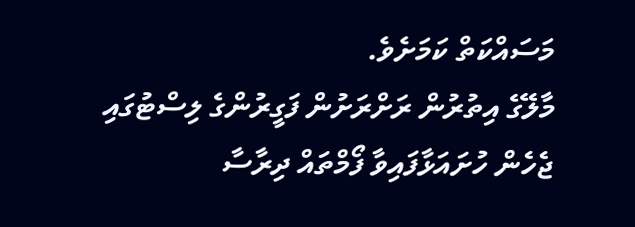މަސައްކަތް ކަމަށެވެ.
މާލޭގެ އިތުރުން ރަށްރަށުން ފަގީރުންގެ ލިސްޓުގައި ޖެހެން ހުށައަޅާފައިވާ ފޯމްތައް ދިރާސާ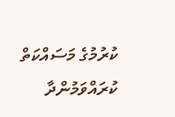ކުރުމުގެ މަސައްކަތް ކުރައްވަމުންދާ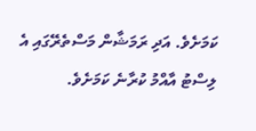ކަމަށެވެ. އަދި ރަމަޝާން މަސްތެރޭގައި އެ ލިސްޓު އާއްމު ކުރާނެ ކަމަށެވެ.